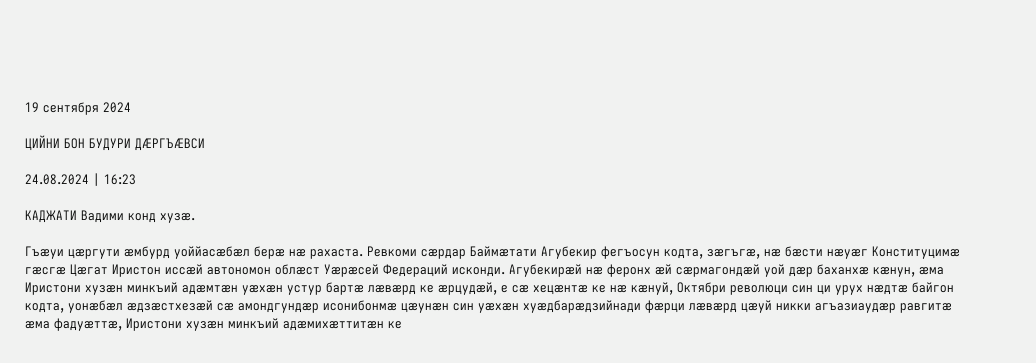19 сентября 2024

ЦИЙНИ БОН БУДУРИ ДÆРГЪÆВСИ

24.08.2024 | 16:23

КАДЖАТИ Вадими конд хузæ.

Гъæуи цæргути æмбурд уоййасæбæл берæ нæ рахаста. Ревкоми сæрдар Баймæтати Агубекир фегъосун кодта, зæгъгæ, нæ бæсти нæуæг Конституцимæ гæсгæ Цæгат Иристон иссæй автономон облæст Уæрæсей Федераций исконди. Агубекирæй нæ феронх æй сæрмагондæй уой дæр баханхæ кæнун, æма Иристони хузæн минкъий адæмтæн уæхæн устур бартæ лæвæрд ке æрцудæй, е сæ хецæнтæ ке нæ кæнуй, Октябри революци син ци урух нæдтæ байгон кодта, уонæбæл æдзæстхезæй сæ амондгундæр исонибонмæ цæунæн син уæхæн хуæдбарæдзийнади фæрци лæвæрд цæуй никки агъазиаудæр равгитæ æма фадуæттæ, Иристони хузæн минкъий адæмихæттитæн ке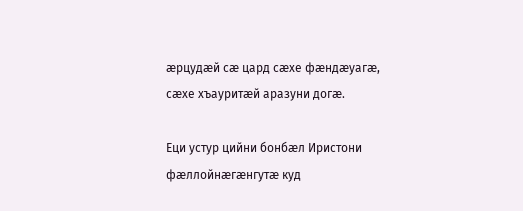æрцудæй сæ цард сæхе фæндæуагæ, сæхе хъауритæй аразуни догæ.

Еци устур цийни бонбæл Иристони фæллойнæгæнгутæ куд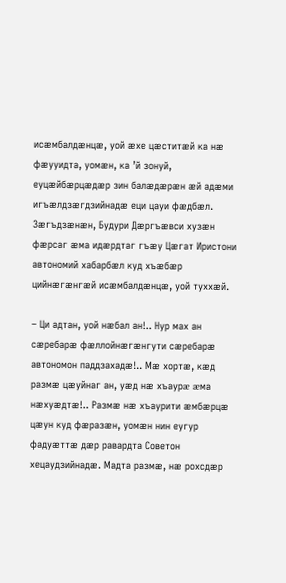исæмбалдæнцæ, уой æхе цæститæй ка нæ фæууидта, уомæн, ка ’й зонуй, еуцæйбæрцæдæр зин балæдæрæн æй адæми игъæлдзæгдзийнадæ еци цауи фæдбæл. Зæгъдзæнæн, Будури Дæргъæвси хузæн фæрсаг æма идæрдтаг гъæу Цæгат Иристони автономий хабарбæл куд хъæбæр цийнæгæнгæй исæмбалдæнцæ, уой туххæй.

– Ци адтан, уой нæбал ан!.. Нур мах ан сæребарæ фæллойнæгæнгути сæребарæ автономон паддзахадæ!.. Мæ хортæ, кæд размæ цæуйнаг ан, уæд нæ хъаурæ æма нæхуæдтæ!.. Размæ нæ хъаурити æмбæрцæ цæун куд фæразæн, уомæн нин еугур фадуæттæ дæр равардта Советон хецаудзийнадæ. Мадта размæ, нæ рохсдæр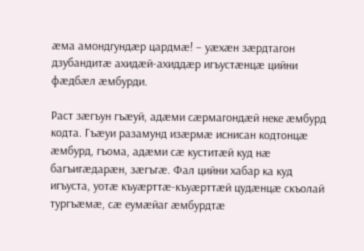æма амондгундæр цардмæ! – уæхæн зæрдтагон дзубандитæ ахидæй-ахиддæр игъустæнцæ цийни фæдбæл æмбурди.

Раст зæгъун гъæуй, адæми сæрмагондæй неке æмбурд кодта. Гъæуи разамунд изæрмæ иснисан кодтонцæ æмбурд, гъома, адæми сæ куститæй куд нæ багъигæдарæн, зæгъгæ. Фал цийни хабар ка куд игъуста, уотæ къуæрттæ-къуæрттæй цудæнцæ скъолай тургъæмæ, сæ еумæйаг æмбурдтæ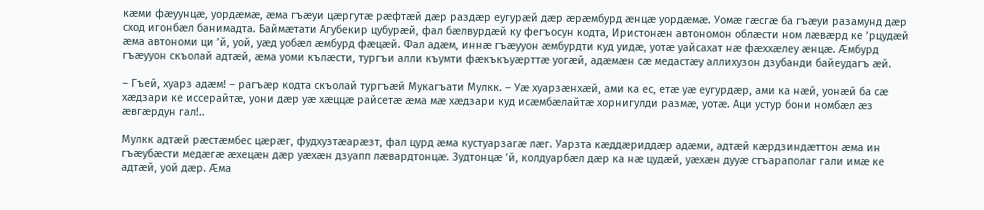кæми фæуунцæ, уордæмæ, æма гъæуи цæргутæ рæфтæй дæр раздæр еугурæй дæр æрæмбурд æнцæ уордæмæ. Уомæ гæсгæ ба гъæуи разамунд дæр сход игонбæл банимадта. Баймæтати Агубекир цубурæй, фал бæлвурдæй ку фегъосун кодта, Иристонæн автономон облæсти ном лæвæрд ке ’рцудæй æма автономи ци ’й, уой, уæд уобæл æмбурд фæцæй. Фал адæм, иннæ гъæууон æмбурдти куд уидæ, уотæ уайсахат нæ фæххæлеу æнцæ. Æмбурд гъæууон скъолай адтæй, æма уоми кълæсти, тургъи алли къумти фæкъкъуæрттæ уогæй, адæмæн сæ медастæу аллихузон дзубанди байеудагъ æй.

– Гъей, хуарз адæм! – рагъæр кодта скъолай тургъæй Мукагъати Мулкк. – Уæ хуарзæнхæй, ами ка ес, етæ уæ еугурдæр, ами ка нæй, уонæй ба сæ хæдзари ке иссерайтæ, уони дæр уæ хæццæ райсетæ æма мæ хæдзари куд исæмбæлайтæ хорнигулди размæ, уотæ. Аци устур бони номбæл æз æвгæрдун гал!..

Мулкк адтæй рæстæмбес цæрæг, фудхузтæарæзт, фал цурд æма кустуарзагæ лæг. Уарзта кæддæриддæр адæми, адтæй кæрдзиндæттон æма ин гъæубæсти медæгæ æхецæн дæр уæхæн дзуапп лæвардтонцæ. Зудтонцæ ’й, колдуарбæл дæр ка нæ цудæй, уæхæн дууæ стъараполаг гали имæ ке адтæй, уой дæр. Æма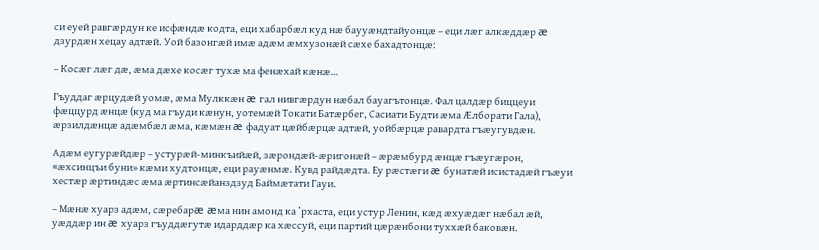си еуей равгæрдун ке исфæндæ кодта, еци хабарбæл куд нæ баууæндтайуонцæ – еци лæг алкæддæр æ дзурдæн хецау адтæй. Уой базонгæй имæ адæм æмхузонæй сæхе бахадтонцæ:

– Косæг лæг дæ, æма дæхе косæг тухæ ма фенæхай кæнæ…

Гъуддаг æрцудæй уомæ, æма Мулккæн æ гал нивгæрдун нæбал бауагътонцæ. Фал цалдæр биццеуи фæццурд æнцæ (куд ма гъуди кæнун, уотемæй Токати Батæрбег, Сасиати Будти æма Æлборати Гала), æрзилдæнцæ адæмбæл æма, кæмæн æ фадуат цæйбæрцæ адтæй, уойбæрцæ равардта гъæугувдæн.

Адæм еугурæйдæр – устурæй-минкъийæй, зæрондæй-æригонæй – æрæмбурд æнцæ гъæугæрон, «æхсинцъи буни» кæми худтонцæ, еци рауæнмæ. Кувд райдæдта. Еу рæстæги æ бунатæй исистадæй гъæуи хестæр æртиндæс æма æртинсæйанздзуд Баймæтати Гауи.

– Мæнæ хуарз адæм, сæребарæ æма нин амонд ка ’рхаста, еци устур Ленин, кæд æхуæдæг нæбал æй, уæддæр ин æ хуарз гъуддæгутæ идарддæр ка хæссуй, еци партий цæрæнбони туххæй баковæн.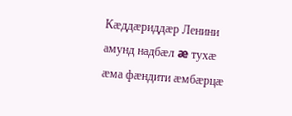Кæддæриддæр Ленини амунд надбæл æ тухæ æма фæндити æмбæрцæ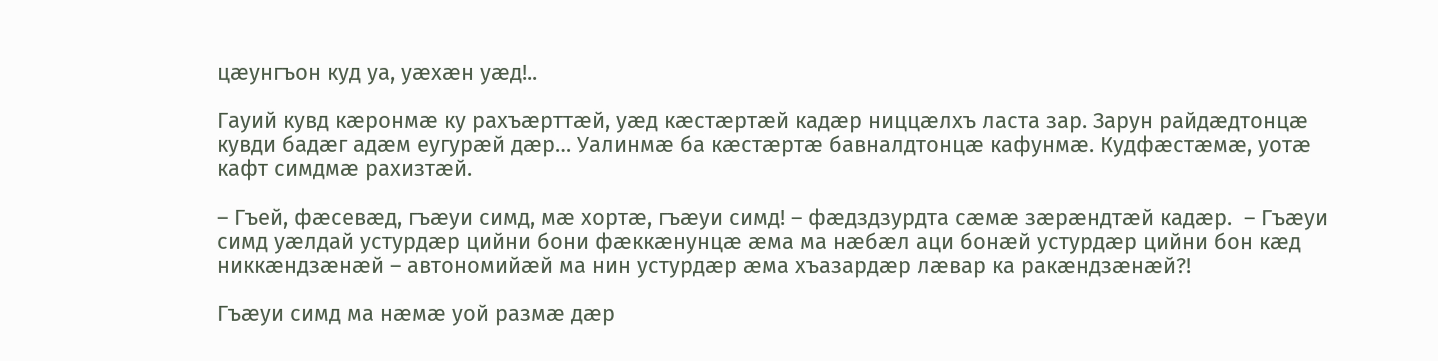цæунгъон куд уа, уæхæн уæд!..

Гауий кувд кæронмæ ку рахъæрттæй, уæд кæстæртæй кадæр ниццæлхъ ласта зар. Зарун райдæдтонцæ кувди бадæг адæм еугурæй дæр… Уалинмæ ба кæстæртæ бавналдтонцæ кафунмæ. Кудфæстæмæ, уотæ кафт симдмæ рахизтæй.

– Гъей, фæсевæд, гъæуи симд, мæ хортæ, гъæуи симд! – фæдздзурдта сæмæ зæрæндтæй кадæр.  – Гъæуи симд уæлдай устурдæр цийни бони фæккæнунцæ æма ма нæбæл аци бонæй устурдæр цийни бон кæд никкæндзæнæй – автономийæй ма нин устурдæр æма хъазардæр лæвар ка ракæндзæнæй?!

Гъæуи симд ма нæмæ уой размæ дæр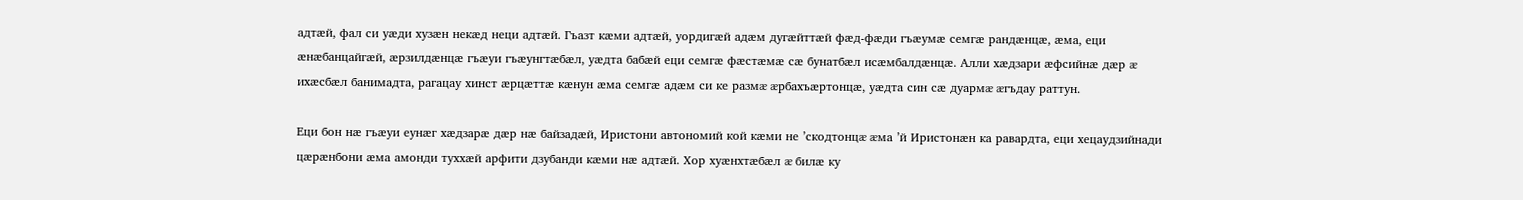адтæй, фал си уæди хузæн некæд неци адтæй. Гъазт кæми адтæй, уордигæй адæм дугæйттæй фæд-фæди гъæумæ семгæ рандæнцæ, æма, еци æнæбанцайгæй, æрзилдæнцæ гъæуи гъæунгтæбæл, уæдта бабæй еци семгæ фæстæмæ сæ бунатбæл исæмбалдæнцæ. Алли хæдзари æфсийнæ дæр æ ихæсбæл банимадта, рагацау хинст æрцæттæ кæнун æма семгæ адæм си ке размæ æрбахъæртонцæ, уæдта син сæ дуармæ æгъдау раттун.

Еци бон нæ гъæуи еунæг хæдзарæ дæр нæ байзадæй, Иристони автономий кой кæми не ’скодтонцæ æма ’й Иристонæн ка равардта, еци хецаудзийнади цæрæнбони æма амонди туххæй арфити дзубанди кæми нæ адтæй. Хор хуæнхтæбæл æ билæ ку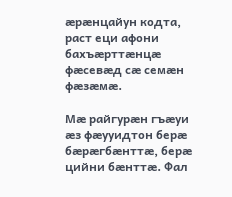æрæнцайун кодта, раст еци афони бахъæрттæнцæ фæсевæд сæ семæн фæзæмæ.

Мæ райгурæн гъæуи æз фæууидтон берæ бæрæгбæнттæ, берæ цийни бæнттæ. Фал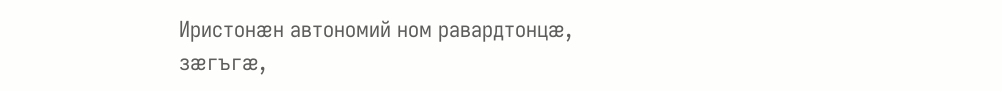Иристонæн автономий ном равардтонцæ, зæгъгæ,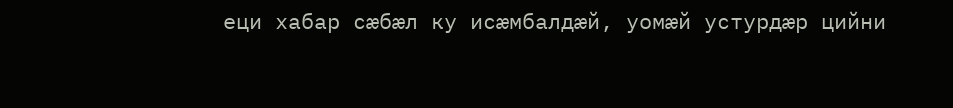еци хабар сæбæл ку исæмбалдæй, уомæй устурдæр цийни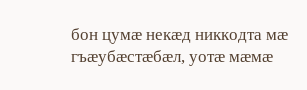бон цумæ некæд никкодта мæ гъæубæстæбæл, уотæ мæмæ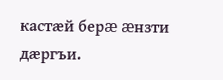кастæй берæ æнзти дæргъи.